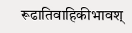रूढातिवाहिकीभावश्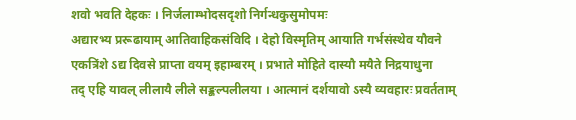शवो भवति देहकः । निर्जलाम्भोदसदृशो निर्गन्धकुसुमोपमः
अद्यारभ्य प्ररूढायाम् आतिवाहिकसंविदि । देहो विस्मृतिम् आयाति गर्भसंस्थेव यौवने
एकत्रिंशे ऽद्य दिवसे प्राप्ता वयम् इहाम्बरम् । प्रभाते मोहिते दास्यौ मयैते निद्रयाधुना
तद् एहि यावल् लीलायै लीले सङ्कल्पलीलया । आत्मानं दर्शयावो ऽस्यै व्यवहारः प्रवर्तताम्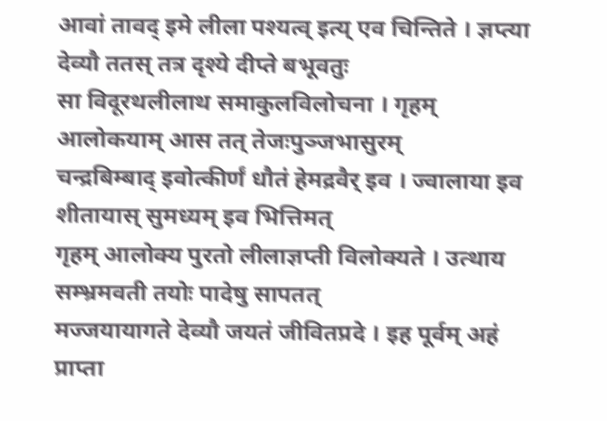आवां तावद् इमे लीला पश्यत्व् इत्य् एव चिन्तिते । ज्ञप्त्या देव्यौ ततस् तत्र दृश्ये दीप्ते बभूवतुः
सा विदूरथलीलाथ समाकुलविलोचना । गृहम् आलोकयाम् आस तत् तेजःपुञ्जभासुरम्
चन्द्रबिम्बाद् इवोत्कीर्णं धौतं हेमद्रवैर् इव । ज्वालाया इव शीतायास् सुमध्यम् इव भित्तिमत्
गृहम् आलोक्य पुरतो लीलाज्ञप्ती विलोक्यते । उत्थाय सम्भ्रमवती तयोः पादेषु सापतत्
मज्जयायागते देव्यौ जयतं जीवितप्रदे । इह पूर्वम् अहं प्राप्ता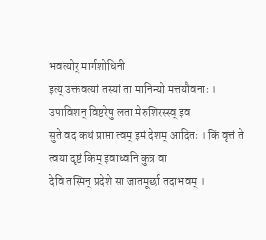भवत्योर् मार्गशोधिनी
इत्य् उक्तवत्यां तस्यां ता मानिन्यो मत्तयौवनाः । उपाविशन् विष्टरेषु लता मेरुशिरस्स्व् इव
सुते वद कथं प्राप्ता त्वम् इमं देशम् आदितः । किं वृत्तं ते त्वया दृष्टं किम् इवाध्वनि कुत्र वा
देवि तस्मिन् प्रदेशे सा जातमूर्छा तदाभवम् ।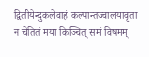द्वितीयेन्दुकलेवाहं कल्पान्तज्वालयावृता
न चेतितं मया किञ्चित् समं विषमम्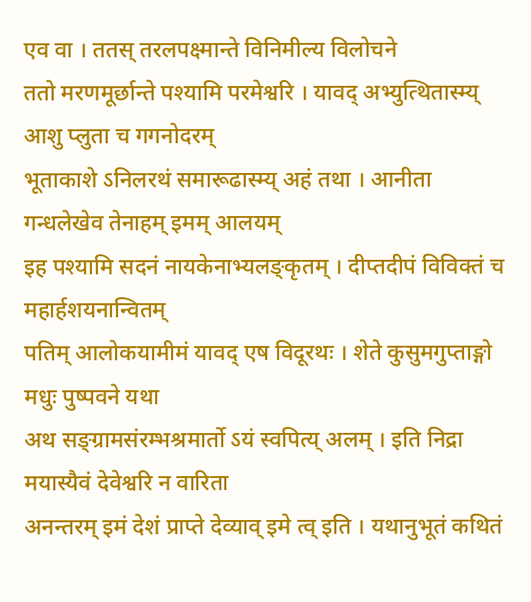एव वा । ततस् तरलपक्ष्मान्ते विनिमील्य विलोचने
ततो मरणमूर्छान्ते पश्यामि परमेश्वरि । यावद् अभ्युत्थितास्म्य् आशु प्लुता च गगनोदरम्
भूताकाशे ऽनिलरथं समारूढास्म्य् अहं तथा । आनीता गन्धलेखेव तेनाहम् इमम् आलयम्
इह पश्यामि सदनं नायकेनाभ्यलङ्कृतम् । दीप्तदीपं विविक्तं च महार्हशयनान्वितम्
पतिम् आलोकयामीमं यावद् एष विदूरथः । शेते कुसुमगुप्ताङ्गो मधुः पुष्पवने यथा
अथ सङ्ग्रामसंरम्भश्रमार्तो ऽयं स्वपित्य् अलम् । इति निद्रा मयास्यैवं देवेश्वरि न वारिता
अनन्तरम् इमं देशं प्राप्ते देव्याव् इमे त्व् इति । यथानुभूतं कथितं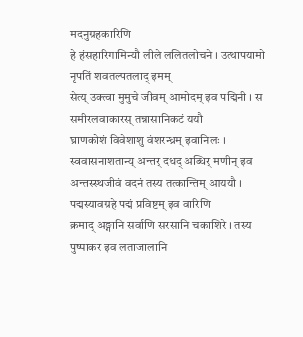मदनुग्रहकारिणि
हे हंसहारिगामिन्यौ लीले ललितलोचने । उत्थापयामो नृपतिं शवतल्पतलाद् इमम्
सेत्य् उक्त्वा मुमुचे जीवम् आमोदम् इव पद्मिनी । स समीरलवाकारस् तन्नासानिकटं ययौ
घ्राणकोशं विवेशाशु वंशरन्ध्रम् इवानिलः । स्ववासनाशतान्य् अन्तर् दधद् अब्धिर् मणीन् इव
अन्तस्स्थजीवं वदनं तस्य तत्कान्तिम् आययौ । पद्मस्यावग्रहे पद्मं प्रविष्टम् इव वारिणि
क्रमाद् अङ्गानि सर्वाणि सरसानि चकाशिरे । तस्य पुष्पाकर इव लताजालानि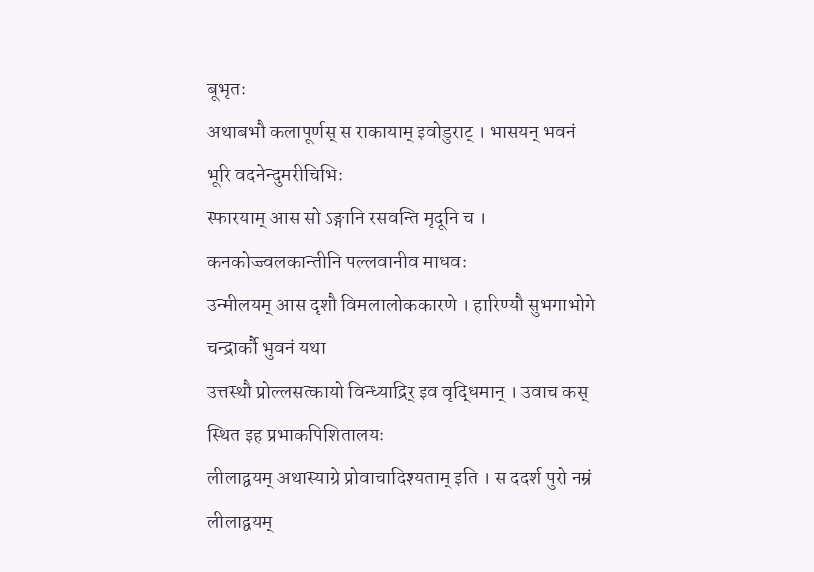बूभृतः
अथाबभौ कलापूर्णस् स राकायाम् इवोडुराट् । भासयन् भवनं भूरि वदनेन्दुमरीचिभिः
स्फारयाम् आस सो ऽङ्गानि रसवन्ति मृदूनि च । कनकोज्ज्वलकान्तीनि पल्लवानीव माधवः
उन्मीलयम् आस दृशौ विमलालोककारणे । हारिण्यौ सुभगाभोगे चन्द्रार्कौ भुवनं यथा
उत्तस्थौ प्रोल्लसत्कायो विन्ध्याद्रिर् इव वृद्धिमान् । उवाच कस् स्थित इह प्रभाकपिशितालयः
लीलाद्वयम् अथास्याग्रे प्रोवाचादिश्यताम् इति । स ददर्श पुरो नम्रं लीलाद्वयम्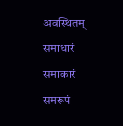अवस्थितम्
समाधारं समाकारं समरूपं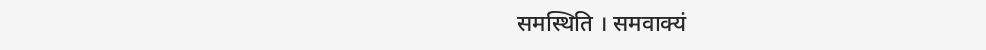समस्थिति । समवाक्यं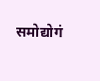समोद्योगं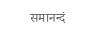समानन्दं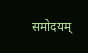समोदयम्